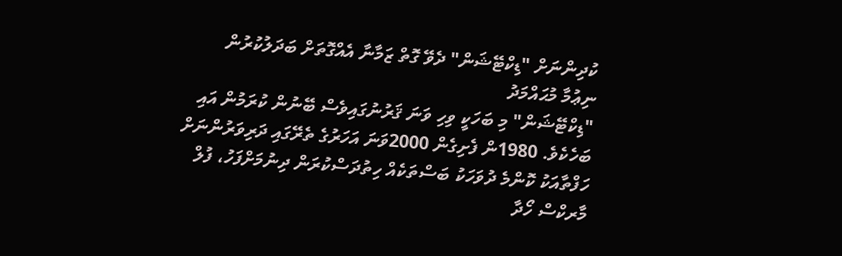ކުދިންނަށް "ޑިކްޓޭޝަން" ދެވޭ ގޮތް ޒަމާނާ އެއްގޮތަށް ބަދަލުކުރުން
ނިޢުމާ މުޙައްމަދު
"ޑިކްޓޭޝަން" މި ބަހަކީ ވިހި ވަނަ ޤަރުނުގައިވެސް ބޭނުން ކުރަމުން އައި ބަހެކެވެ. 1980ން ފެށިގެން 2000ވަނަ އަހަރުގެ ތެރޭގައި ދަރިވަރުންނަށް ހަފްތާއަކު ކޮންމެ ދުވަހަކު ބަސްތަކެއް ހިތުދަސްކުރަން ދިނުމަށްފަހު، ފުލް މާރކްސް ހޯދާ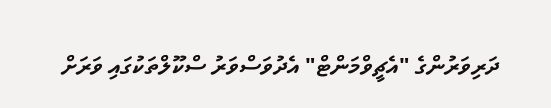ދަރިވަރުންގެ "އެޗީވްމަންޓް" އެދުވަސްވަރު ސްކޫލްތަކުގައި ވަރަށް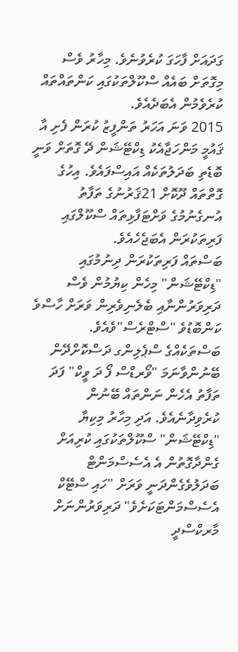ގަދައަށް ފާހަގަ ކުރެވުނެވެ. މިހާރު ވެސް މިގޮތަށް ބައެއް ސްކޫލްތަކުގައި ކަންތައްތައް ކުރެވެމުން އެބަދެއެވެ.
2015 ވަނަ އަހަރު ތަންފީޒު ކުރަން ފެށި އާ ޤައުމީ މަންހަޖާއެކު ޑިކްޓޭޝަން ދޭ ގޮތަށް ވަނީ ބޮޑެތި ބަދަލުތަކެއް އައިސްފައެވެ. އިހުގެ ގޮތްތައް ދޫކޮށް 21ޤަރުނުގެ ތަފާތު އުނގެނުމުގެ ވަށްޓަފާޅިތައް ސްކޫލްގައި ފަރިތަކުރަން އެބަޖެހެއެވެ.
ބަސްތައް ފަރިތަކުރަން ދިނުމުގައި "ޑިކްޓޭޝަން" މިހެން ކިޔުމުން ވެސް ދަރިވަރުންނާއި ބެލެނިވެރިން ވަރަށް ހާސްވެ ކަންބޮޑުވެ "ސްޓްރެސް"ވެއެވެ.
ބަސްތަކެއްގެ ސްޕެލިންގ ދަސްކޮށްދޭން ބޭނުންވާނަމަ "ވޯރޑްސް ފޯ ދަ ވީކް" ފަދަ ތަފާތު އެހެން ނަންތައް ބޭނުން ކުރެވިދާނެއެވެ. އަދި މިހާރު މިކިޔާ "ޑިކްޓޭޝަން" ސްކޫލްތަކުގައި ކުރިއަށް ގެންދާގޮތުން އެ އެސެސްމަންޓް ބަދަލުވެގެންދަނީ ވަރަށް "ހައި ސްޓޭކް އެސެސްމަންޓަކަށެވެ" ދަރިވަރުންނަށް މާރކްސްދީ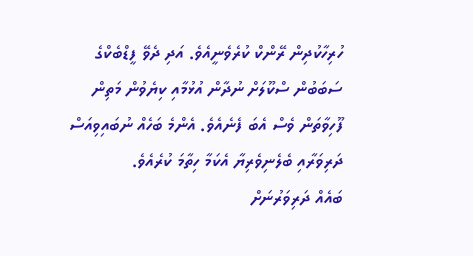ހުރިހާކުދިން ރޭންކް ކުރެވެނީއެވެ. އަދި ދެވޭ ފީޑްބެކްގެ ސަބަބުން ސްކޫލަށް ނުދާން އުޅުމާއި ކިޔެވުން މަތިން ފޫހިވާތަން ވެސް އެބަ ފެނެއެވެ. އެންމެ ބަހެއް ނުބައިވިއަސް ދަރިވަރާއި ބެލެނިވެރިޔާ އެކަމާ ހިތާމަ ކުރެއެވެ.
ބައެއް ދަރިވަރުނަށް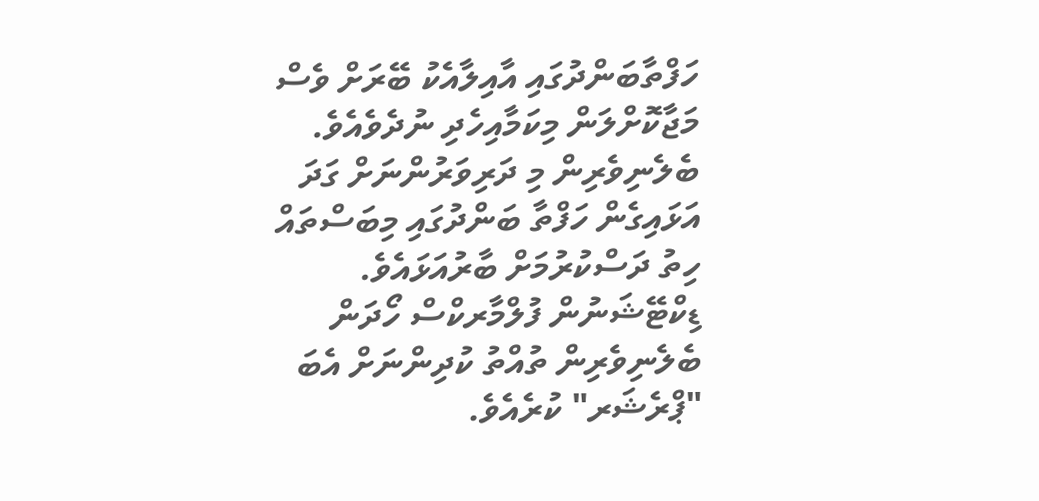ހަފްތާބަންދުގައި އާއިލާއެކު ބޭރަށް ވެސް މަޖާކޮށްލަން މިކަމާއިހެދި ނުދެވެއެވެ. ބެލެނިވެރިން މި ދަރިވަރުންނަށް ގަދަ އަޅައިގެން ހަފްތާ ބަންދުގައި މިބަސްތައް ހިތު ދަސްކުރުމަށް ބާރުއަޅައެވެ. ޑިކްޓޭޝަނުން ފުލްމާރކްސް ހޯދަން ބެލެނިވެރިން ތުއްތު ކުދިންނަށް އެބަ "ޕްރެޝަރ" ކުރެއެވެ.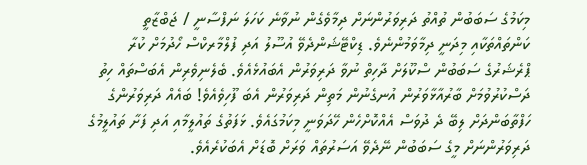މިކަމުގެ ސަބަބުން ތުއްތު ދަރިވަރުންނަށް ދިމާވެގެން ނުވާނެ ކަހަލަ ނަފްސާނީ / ޖަބްޒާތީ ކަންތައްތަކާއި މިދަނީ ދިމާވަމުންނެވެ. ޑިކްޓޭޝަންދެވޭ އުސޫލު އަދި ފުލްމާރކްސް ހޯދުމަށް ކުރާ ޕްރެޝަރުގެ ސަބަބުން ސްކޫލަށް ދާހިތް ނުވާ ދަރިވަރުން އެބައުޅެއެވެ. ބެލެނިވެރިން އެބަސްތައް ހިތު ދަސްކުރުވުމަށް ބާރުއާޅާވަރުން އުނގެނުން މަތިން ދަރިވަރުން އެބަ ފޫހިވެއެވެ! ބައެއް ދަރިވަރުންގެ ހަފްތާބަންދަށް ލިބޭ ދެ ދުވަސް އެއްކޮށްހެން ހޭދަވަނީ މިކަމުގައެވެ. ޅަފަތުގެ ތައުލީމާއި އަދި ފަށާ ތައުލީމުގެ ދަރިވަރުންނަށް މީގެ ސަބަބުން ނޭދެވޭ އަސަރުތައް ވަރަށް ބޮޑަށް އެބަކުރެއެވެ.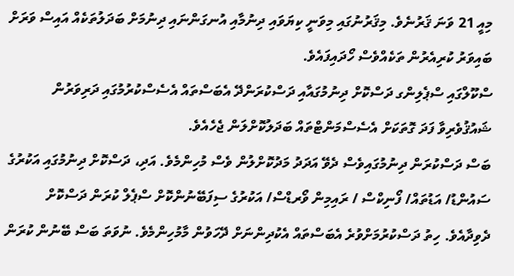މިއީ 21 ވަނަ ޤަރުނެވެ. މިޤަރުނުގައި މިވަނީ ކިޔަވައި ދިނުމާއި އުނގަންނައި ދިނުމަށް ބަދަލުތަކެއް އައިސް ވަރަށް ބައިވަރު ކުރިއެރުން ތަކެއްވެސް ހޯދައިފައެވެ.
ސްކޫލްގައި ސްޕެލިންގ ދަސްކޮށް ދިނުމުގައާއި ދަސްކުރަންދޭ އެބަސްތައް އެސެސްކުރުމުގައި ދަރިވަރުން ޝައުޤުވެރިވާ ފަދަ ގޮތަކަށް އެސެސްމަންޓްތައް ބަދަލުކޮށްލަން ޖެހެއެވެ.
ބަސް ދަސްކުރަން ދިނުމުގައިވެސް ދެވޭ އަދަދު މަދުކޮށްލުން ވެސް މުހިންމެވެ. އަދި، ދަސްކޮށް ދިނުމުގައި އަކުރުގެ ސައުންޑު/ އަޑުތައް/ ފޯނިކްސް / ރައިމިން ވޯރޑްސް/ އަކުރުގެ ސިފަބޭނުންކޮށް ސްޕެލް ކުރަން ދަސްކޮށް ދެވިދާއެވެ. ހިތު ދަސްކުރުމަށްވުރެ އެބަސްތައް އެކުދިންނަށް ދޭހަވުން މާމުހިންމެވެ. ނުވަތަ ބަސް ބޭނުން ކުރަން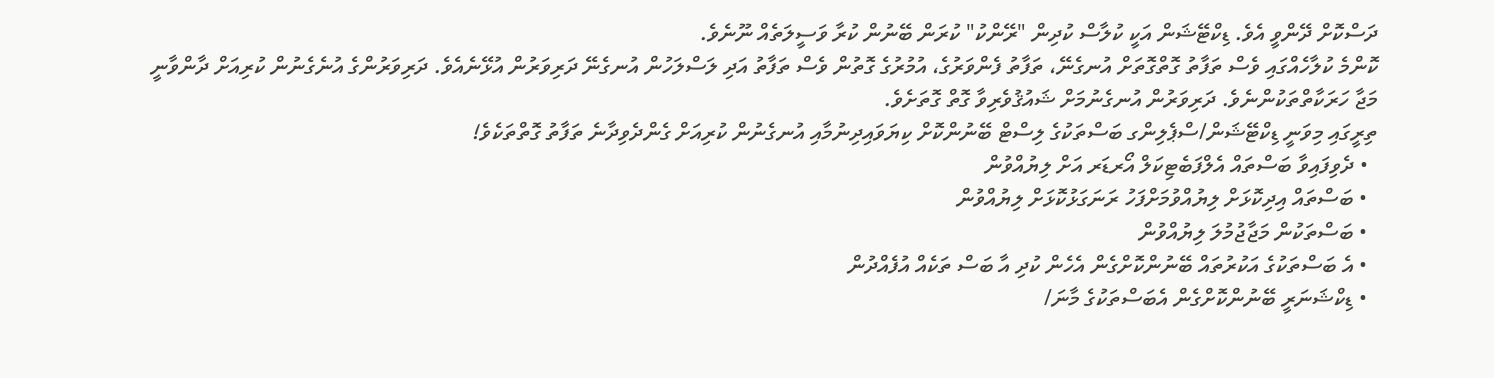ދަސްކޮށް ދޭންވީ އެވެ. ޑިކްޓޭޝަން އަކީ ކުލާސް ކުދިން "ރޭންކު" ކުރަން ބޭނުން ކުރާ ވަސީލަތެއް ނޫނެވެ.
ކޮންމެ ކުލާހެއްގައި ވެސް ތަފާތު ގޮތްގޮތަށް އުނގެނޭ، ތަފާތު ފެންވަރުގެ، އުމުރުގެ ގޮތުން ވެސް ތަފާތު އަދި ލަސްލަހުން އުނގެނޭ ދަރިވަރުން އުޅޭނެއެވެ. ދަރިވަރުންގެ އުނެގެނުން ކުރިއަށް ދާންވާނީ މަޖާ ހަރަކާތްތަކުންނެވެ. ދަރިވަރުން އުނގެނުމަށް ޝައުޤުވެރިވާ ގޮތް ގޮތަށެވެ.
ތިރީގައި މިވަނީ ޑިކްޓޭޝަން/ސްޕެލިންގ ބަސްތަކުގެ ލިސްޓް ބޭނުންކޮށް ކިޔަވައިދިނުމާއި އުނގެނުން ކުރިއަށް ގެންދެވިދާނެ ތަފާތު ގޮތްތަކެވެ!
  • ދެވިފައިވާ ބަސްތައް އެލްފަބެޓިކަލް އޯރޑަރ އަށް ލިޔުއްވުން
  • ބަސްތައް އިދިކޮޅަށް ލިޔުއްވުމަށްފަހު ރަނަގަޅުކޮޅަށް ލިޔުއްވުން
  • ބަސްތަކުން މަޖާޖުމުލަ ލިޔުއްވުން
  • އެ ބަސްތަކުގެ އަކުރުތައް ބޭނުންކޮށްގެން އެހެން ކުދި އާ ބަސް ތަކެއް އުފެއްދުން
  • ޑިކްޝަނަރީ ބޭނުންކޮށްގެން އެބަސްތަކުގެ މާނަ/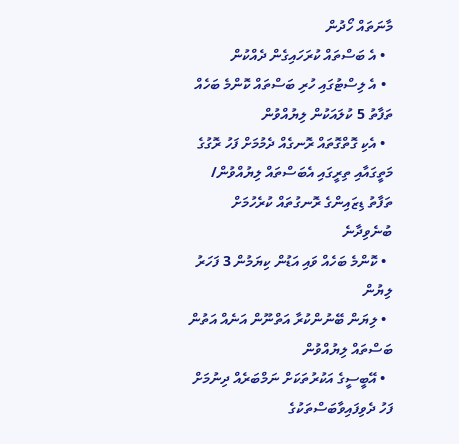މާނަތައް ހޯދުން
  • އެ ބަސްތައް ކުރަހައިގެން ދެއްކުން
  • އެ ލިސްޓުގައި ހުރި ބަސްތައް ކޮންމެ ބަހެއް ތަފާތު 5 ކުލައަކުން ލިޔުއްވުން
  • އެކި ގޮތްގޮތައް ރޮނގެއް ދެމުމަށް ފަހު ރޮގުގެ މަތީގައާއި ތިރީގައި އެބަސްތައް ލިޔުއްވުން/ ތަފާތު ޑިޒައިންގެ ރޮނގުތައް ކުރެހުމަށް ބުނެވިދާނެ
  • ކޮންމެ ބަހެއް ވައި އަޑުން ކިޔަމުން 3 ފަހަރު ލިޔުން
  • ލިޔަން ބޭނުންކުރާ އަތްނޫން އަނެއް އަތުން ބަސްތައް ލިޔުއްވުން
  • އޭބީސީގެ އަކުރުތަކަށް ނަމްބަރެއް ދިނުމަށް ފަހު ދެވިފައިވާބަސްތަކުގެ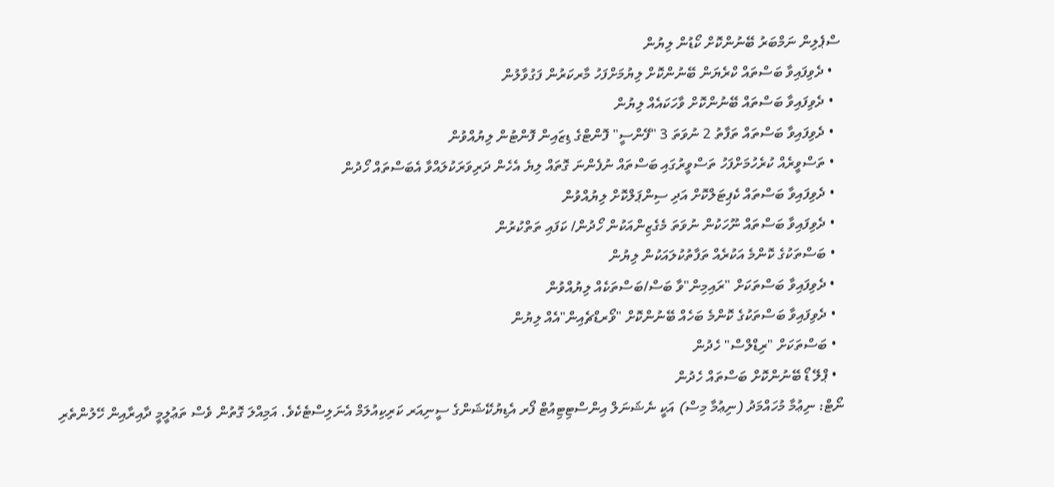ސްޕެލިން ނަމްބަރު ބޭނުންކޮށް ކޯޑުން ލިޔުން
  • ދެވިފައިވާ ބަސްތައް ކްރެޔަން ބޭނުންކޮށް ލިޔުމަށްފަހު މާރކަރުން ފަގުވާލުން
  • ދެވިފައިވާ ބަސްތައް ބޭނުންކޮށް ވާހަކައެއް ލިޔުން
  • ދެވިފައިވާ ބަސްތައް ތަފާތު 2 ނުވަތަ 3 "ފޭންސީ" ފޮންޓްގެ ޑިޒައިން ފޮންޓުން ލިޔުއްވުން
  • ތަސްވީރެއް ކުރެހުމަށްފަހު ތަސްވީރުގައި ބަސްތައް ނުފެންނަ ގޮތައް ލިޔެ އެހެން ދަރިވަރަކުލައްވާ އެބަސްތައް ހޯދުން
  • ދެވިފައިވާ ބަސްތައް ކެޕިޓަލްކޮށް އަދި ސިންޕަލްކޮށް ލިޔުއްވުން
  • ދެވިފައިވާ ބަސްތައް ނޫހަކުން ނުވަތަ މެގެޒިންއަކުން ހޯދުން/ ކަފައި ތަތްކުރުން
  • ބަސްތަކުގެ ކޮންމެ އަކުރެއް ތަފާތުކުލައަކުން ލިޔުން
  • ދެވިފައިވާ ބަސްތަކަށް "ރައިމިން"ވާ ބަސް/ބަސްތަކެއް ލިޔުއްވުން
  • ދެވިފައިވާ ބަސްތަކުގެ ކޮންމެ ބަހެއް ބޭނުންކޮށް "ވޯރޑްޗެއިން"އެއް ލިޔުން
  • ބަސްތަކަށް "ރިޑްލްސް" ހެދުން
  • ޕްލޭ ޑޯ ބޭނުންކޮށް ބަސްތައް ހެދުން
ނޯޓް: ނިޢުމާ މުހައްމަދު (ނިޢުމާ މިސް) އަކީ ނެޝަނަލް އިންސްޓިޓިއުޓް ފޯރ އެޑިޔުކޭޝަންގެ ސީނިއަރ ކަރިކިއުލަމް އެނަލިސްޓެކެވެ. އަމިއްލަ ގޮތުން ވެސް ތަޢުލީމީ ދާއިރާއިން ހޭލުންތެރި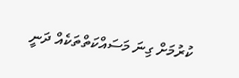ކުރުމަށް ގިނަ މަސައްކަތްތަކެއް ދަނީ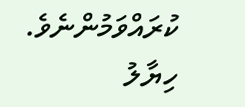ކުރައްވަމުންނެވެ.
ހިޔާލު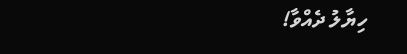ހިޔާލު ދެއްވާ!